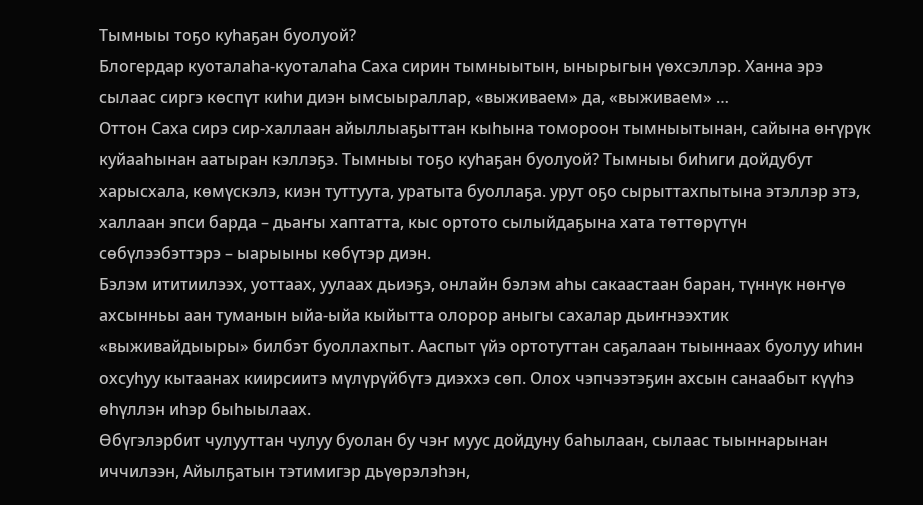Тымныы тоҕо куһаҕан буолуой?
Блогердар куоталаһа-куоталаһа Саха сирин тымныытын, ынырыгын үөхсэллэр. Ханна эрэ сылаас сиргэ көспүт киһи диэн ымсыыраллар, «выживаем» да, «выживаем» …
Оттон Саха сирэ сир-халлаан айыллыаҕыттан кыһына томороон тымныытынан, сайына өҥүрүк куйааһынан аатыран кэллэҕэ. Тымныы тоҕо куһаҕан буолуой? Тымныы биһиги дойдубут харысхала, көмүскэлэ, киэн туттуута, уратыта буоллаҕа. урут оҕо сырыттахпытына этэллэр этэ, халлаан эпси барда – дьаҥы хаптатта, кыс ортото сылыйдаҕына хата төттөрүтүн сөбүлээбэттэрэ – ыарыыны көбүтэр диэн.
Бэлэм ититиилээх, уоттаах, уулаах дьиэҕэ, онлайн бэлэм аһы сакаастаан баран, түннүк нөҥүө ахсынньы аан туманын ыйа-ыйа кыйытта олорор аныгы сахалар дьиҥнээхтик «выживайдыыры» билбэт буоллахпыт. Ааспыт үйэ ортотуттан саҕалаан тыыннаах буолуу иһин охсуһуу кытаанах киирсиитэ мүлүрүйбүтэ диэххэ сөп. Олох чэпчээтэҕин ахсын санаабыт күүһэ өһүллэн иһэр быһыылаах.
Өбүгэлэрбит чулууттан чулуу буолан бу чэҥ муус дойдуну баһылаан, сылаас тыыннарынан иччилээн, Айылҕатын тэтимигэр дьүөрэлэһэн,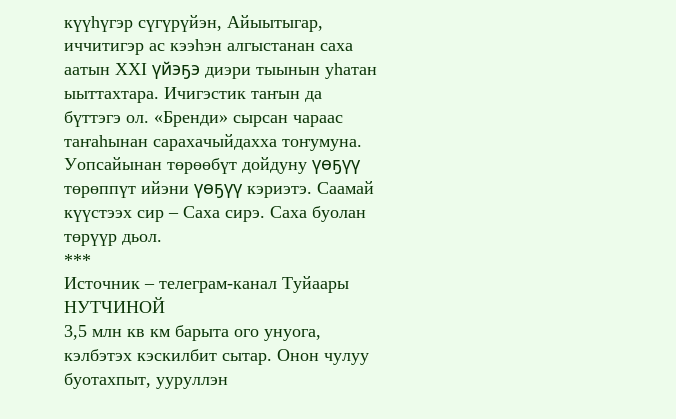күүһүгэр сүгүрүйэн, Айыытыгар, иччитигэр ас кээһэн алгыстанан саха аатын ХХI үйэҕэ диэри тыынын уһатан ыыттахтара. Ичигэстик таҥын да бүттэгэ ол. «Бренди» сырсан чараас таҥаһынан сарахачыйдахха тоҥумуна.
Уопсайынан төрөөбүт дойдуну үөҕүү төрөппүт ийэни үөҕүү кэриэтэ. Саамай күүстээх сир – Саха сирэ. Саха буолан төрүүр дьол.
***
Источник – телеграм-канал Туйаары НУТЧИНОЙ
3,5 млн кв км барыта ого унуога, кэлбэтэх кэскилбит сытар. Онон чулуу буотахпыт, ууруллэн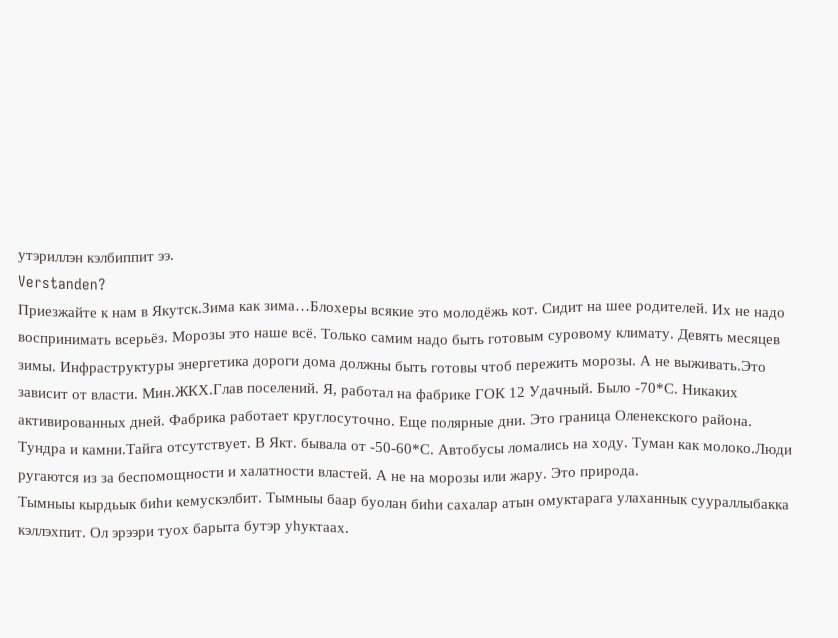утэриллэн кэлбиппит ээ.
Verstanden?
Приезжайте к нам в Якутск.Зима как зима…Блохеры всякие это молодёжь кот. Сидит на шее родителей. Их не надо воспринимать всерьёз. Морозы это наше всё. Только самим надо быть готовым суровому климату. Девять месяцев зимы. Инфраструктуры энергетика дороги дома должны быть готовы чтоб пережить морозы. А не выживать.Это зависит от власти. Мин.ЖКХ.Глав поселений. Я, работал на фабрике ГОК 12 Удачный. Было -70*С. Никаких активированных дней. Фабрика работает круглосуточно. Еще полярные дни. Это граница Оленекского района. Тундра и камни.Тайга отсутствует. В Якт. бывала от -50-60*С. Автобусы ломались на ходу. Туман как молоко.Люди ругаются из за беспомощности и халатности властей. А не на морозы или жару. Это природа.
Тымныы кырдьык биhи кемускэлбит. Тымныы баар буолан биhи сахалар атын омуктарага улаханнык суураллыбакка кэллэхпит. Ол эрээри туох барыта бутэр уhуктаах.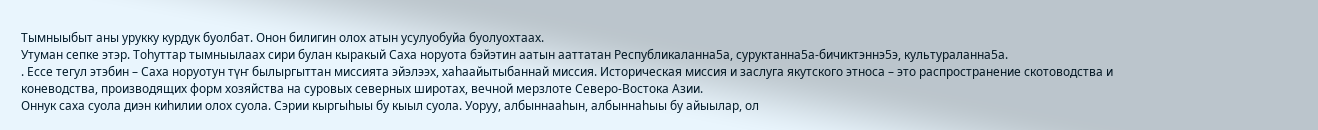Тымныыбыт аны урукку курдук буолбат. Онон билигин олох атын усулуобуйа буолуохтаах.
Утуман сепке этэр. Тоhуттар тымныылаах сири булан кыракый Саха норуота бэйэтин аатын ааттатан Республикаланна5а, суруктанна5а-бичиктэннэ5э, культураланна5а.
. Ессе тегул этэбин – Саха норуотун түҥ былыргыттан миссията эйэлээх, хаhаайытыбаннай миссия. Историческая миссия и заслуга якутского этноса – это распространение скотоводства и коневодства, производящих форм хозяйства на суровых северных широтах, вечной мерзлоте Северо-Востока Азии.
Оннук саха суола диэн киhилии олох суола. Сэрии кыргыhыы бу кыыл суола. Уоруу, албыннааhын, албыннаhыы бу айыылар, ол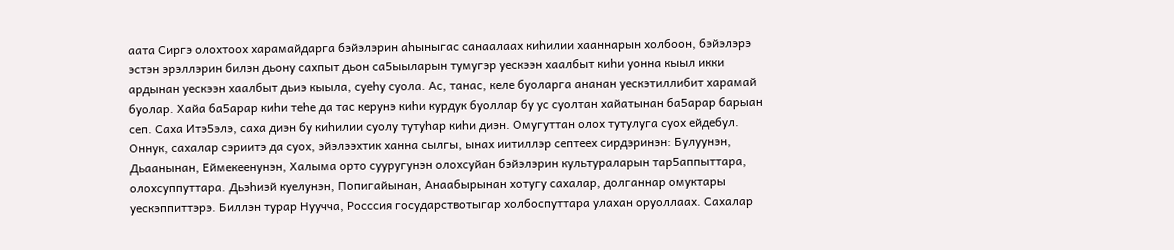аата Сиргэ олохтоох харамайдарга бэйэлэрин аhыныгас санаалаах киhилии хааннарын холбоон, бэйэлэрэ эстэн эрэллэрин билэн дьону сахпыт дьон са5ыыларын тумугэр уескээн хаалбыт киhи уонна кыыл икки ардынан уескээн хаалбыт дьиэ кыыла, суеhу суола. Ас, танас, келе буоларга ананан уескэтиллибит харамай буолар. Хайа ба5арар киhи теhе да тас керунэ киhи курдук буоллар бу ус суолтан хайатынан ба5арар барыан сеп. Саха Итэ5элэ, саха диэн бу киhилии суолу тутуhар киhи диэн. Омугуттан олох тутулуга суох ейдебул.
Оннук, сахалар сэриитэ да суох, эйэлээхтик ханна сылгы, ынах иитиллэр септеех сирдэринэн: Булуунэн, Дьаанынан, Еймекеенунэн, Халыма орто сууругунэн олохсуйан бэйэлэрин культураларын тар5аппыттара, олохсуппуттара. Дьэhиэй куелунэн, Попигайынан, Анаабырынан хотугу сахалар, долганнар омуктары уескэппиттэрэ. Биллэн турар Нуучча, Росссия государствотыгар холбоспуттара улахан оруоллаах. Сахалар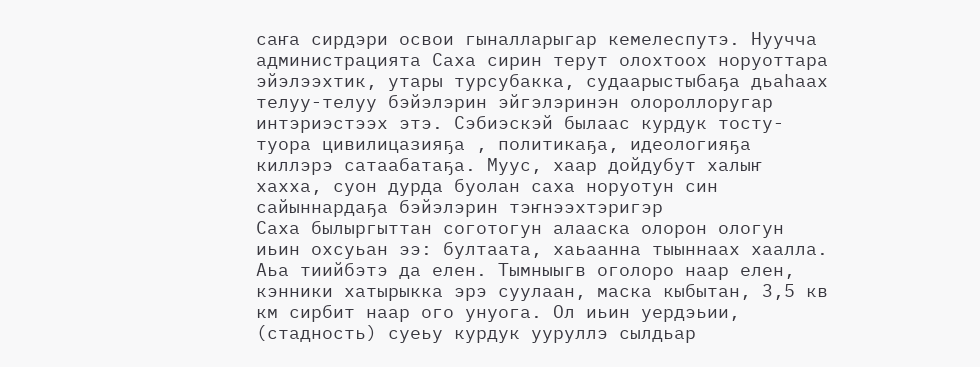саҥа сирдэри освои гыналларыгар кемелеспутэ. Нуучча администрацията Саха сирин терут олохтоох норуоттара эйэлээхтик, утары турсубакка, судаарыстыбаҕа дьаһаах телуу-телуу бэйэлэрин эйгэлэринэн олороллоругар интэриэстээх этэ. Сэбиэскэй былаас курдук тосту-туора цивилицазияҕа , политикаҕа, идеологияҕа киллэрэ сатаабатаҕа. Муус, хаар дойдубут халыҥ хахха, суон дурда буолан саха норуотун син сайыннардаҕа бэйэлэрин тэҥнээхтэригэр
Саха былыргыттан соготогун алааска олорон ологун иьин охсуьан ээ: бултаата, хаьаанна тыыннаах хаалла. Аьа тиийбэтэ да елен. Тымныыгв оголоро наар елен, кэнники хатырыкка эрэ суулаан, маска кыбытан, 3,5 кв км сирбит наар ого унуога. Ол иьин уердэьии, (стадность) суеьу курдук ууруллэ сылдьар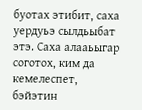буотах этибит, саха уердуьэ сылдьыбат этэ. Саха алааьыгар соготох, ким да кемелеспет, бэйэтин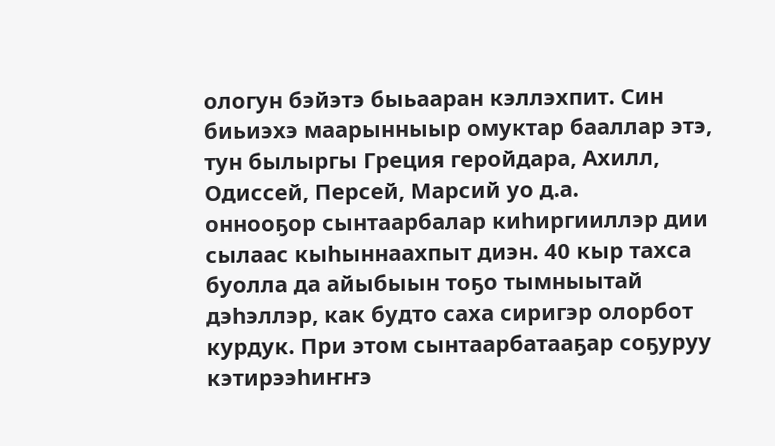ологун бэйэтэ быьааран кэллэхпит. Син биьиэхэ маарынныыр омуктар бааллар этэ, тун былыргы Греция геройдара, Ахилл, Одиссей, Персей, Марсий уо д.а.
оннооҕор сынтаарбалар киһиргииллэр дии сылаас кыһыннаахпыт диэн. 40 кыр тахса буолла да айыбыын тоҕо тымныытай дэһэллэр, как будто саха сиригэр олорбот курдук. При этом сынтаарбатааҕар соҕуруу кэтирээһиҥҥэ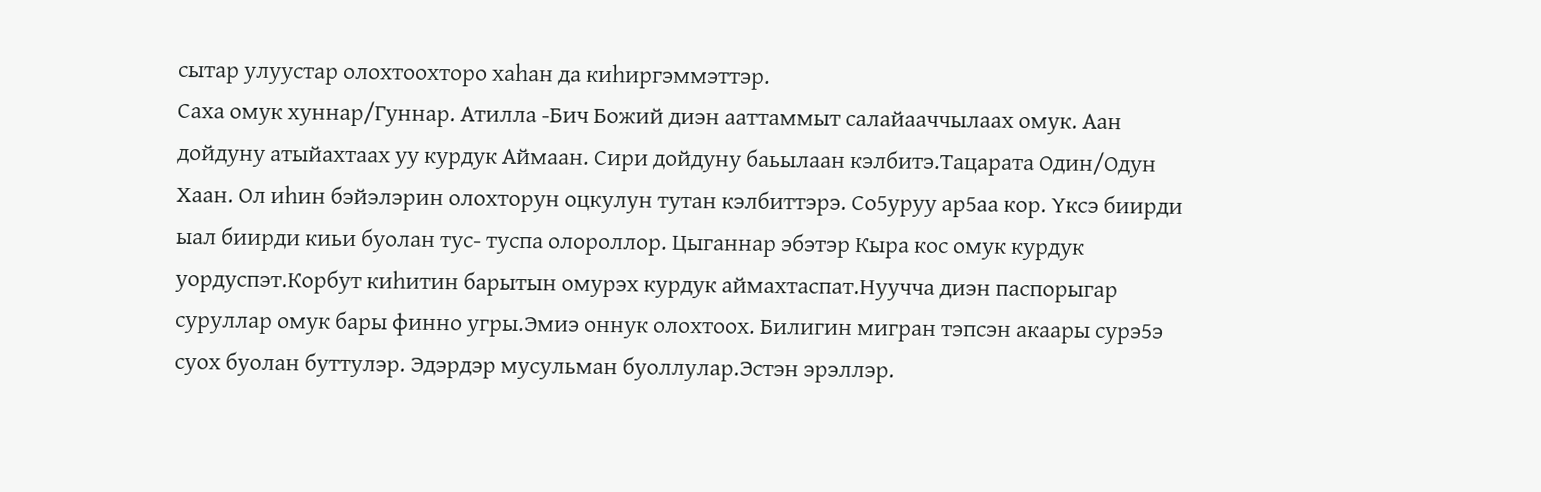сытар улуустар олохтоохторо хаһан да киһиргэммэттэр.
Саха омук хуннар/Гуннар. Атилла -Бич Божий диэн ааттаммыт салайааччылаах омук. Аан дойдуну атыйахтаах уу курдук Аймаан. Сири дойдуну баьылаан кэлбитэ.Тацарата Один/Одун Хаан. Ол иhин бэйэлэрин олохторун оцкулун тутан кэлбиттэрэ. Со5уруу ар5аа кор. Yксэ биирди ыал биирди киьи буолан тус- туспа олороллор. Цыганнар эбэтэр Кыра кос омук курдук уордуспэт.Корбут киhитин барытын омурэх курдук аймахтаспат.Нуучча диэн паспорыгар суруллар омук бары финно угры.Эмиэ оннук олохтоох. Билигин мигран тэпсэн акаары сурэ5э суох буолан буттулэр. Эдэрдэр мусульман буоллулар.Эстэн эрэллэр.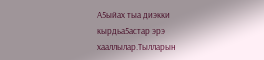А5ыйах тыа диэкки кырдьа5астар эрэ хааллылар.Тылларын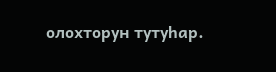олохторун тутуhар.